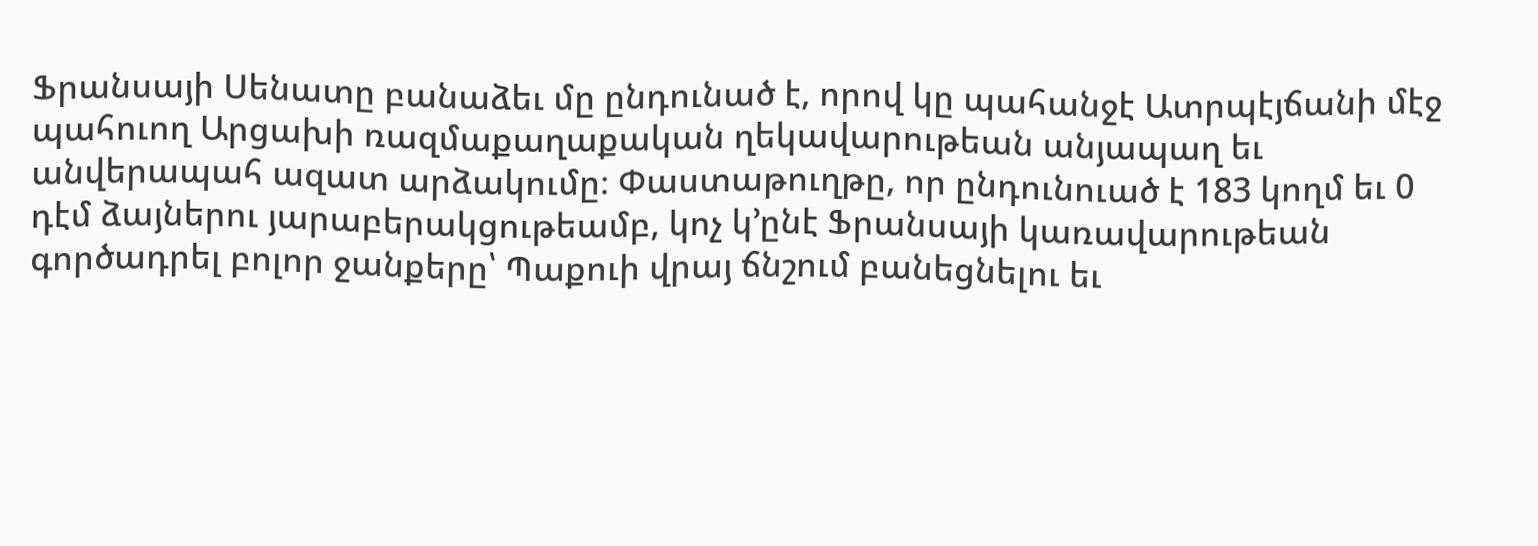Ֆրանսայի Սենատը բանաձեւ մը ընդունած է, որով կը պահանջէ Ատրպէյճանի մէջ պահուող Արցախի ռազմաքաղաքական ղեկավարութեան անյապաղ եւ անվերապահ ազատ արձակումը։ Փաստաթուղթը, որ ընդունուած է 183 կողմ եւ 0 դէմ ձայներու յարաբերակցութեամբ, կոչ կ՚ընէ Ֆրանսայի կառավարութեան գործադրել բոլոր ջանքերը՝ Պաքուի վրայ ճնշում բանեցնելու եւ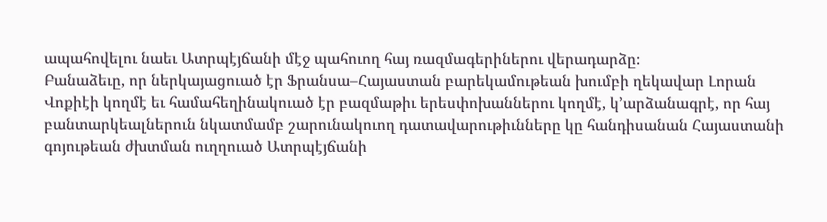ապահովելու նաեւ Ատրպէյճանի մէջ պահուող հայ ռազմագերիներու վերադարձը։
Բանաձեւը, որ ներկայացուած էր Ֆրանսա–Հայաստան բարեկամութեան խումբի ղեկավար Լորան Վոքիէի կողմէ եւ համահեղինակուած էր բազմաթիւ երեսփոխաններու կողմէ, կ՚արձանագրէ, որ հայ բանտարկեալներուն նկատմամբ շարունակուող դատավարութիւնները կը հանդիսանան Հայաստանի գոյութեան ժխտման ուղղուած Ատրպէյճանի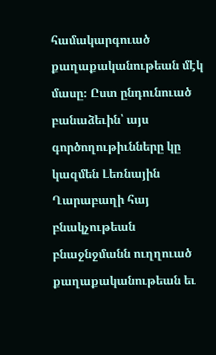համակարգուած քաղաքականութեան մէկ մասը։ Ըստ ընդունուած բանաձեւին՝ այս գործողութիւնները կը կազմեն Լեռնային Ղարաբաղի հայ բնակչութեան բնաջնջմանն ուղղուած քաղաքականութեան եւ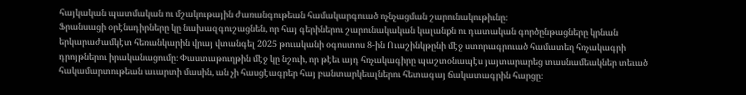հայկական պատմական ու մշակութային ժառանգութեան համակարգուած ոչնչացման շարունակութիւնը։
Ֆրանսացի օրէնսդիրները կը նախազգուշացնեն, որ հայ գերիներու շարունակական կալանքն ու դատական գործընթացները կրնան երկարաժամկէտ հեռանկարին վրայ վտանգել 2025 թուականի օգոստոս 8-ին Ուաշինկթընի մէջ ստորագրուած համատեղ հռչակագրի դրոյթներու իրականացումը։ Փաստաթուղթին մէջ կը նշուի, որ թէեւ այդ հռչակագիրը պաշտօնապէս յայտարարեց տասնամեակներ տեւած հակամարտութեան աւարտի մասին, ան չի հասցէագրեր հայ բանտարկեալներու հետագայ ճակատագրին հարցը։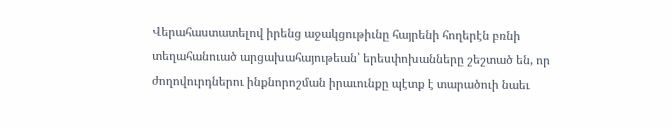Վերահաստատելով իրենց աջակցութիւնը հայրենի հողերէն բռնի տեղահանուած արցախահայութեան՝ երեսփոխանները շեշտած են, որ ժողովուրդներու ինքնորոշման իրաւունքը պէտք է տարածուի նաեւ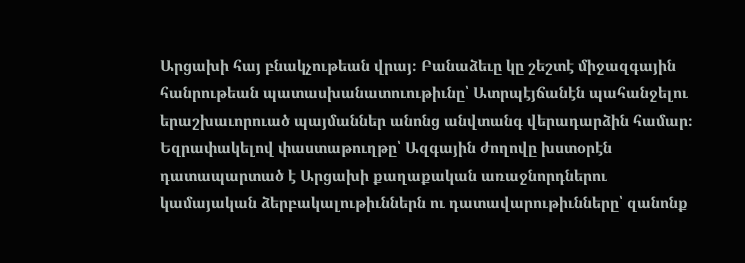Արցախի հայ բնակչութեան վրայ։ Բանաձեւը կը շեշտէ միջազգային հանրութեան պատասխանատուութիւնը՝ Ատրպէյճանէն պահանջելու երաշխաւորուած պայմաններ անոնց անվտանգ վերադարձին համար։ Եզրափակելով փաստաթուղթը՝ Ազգային ժողովը խստօրէն դատապարտած է Արցախի քաղաքական առաջնորդներու կամայական ձերբակալութիւններն ու դատավարութիւնները՝ զանոնք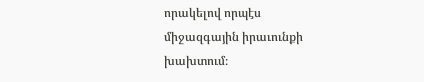որակելով որպէս միջազգային իրաւունքի խախտում։